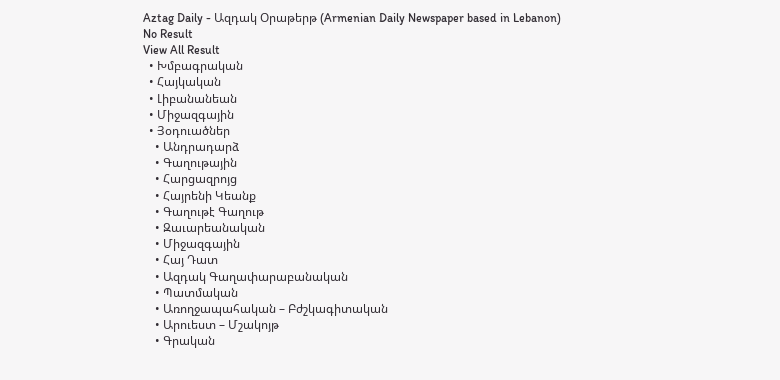Aztag Daily - Ազդակ Օրաթերթ (Armenian Daily Newspaper based in Lebanon)
No Result
View All Result
  • Խմբագրական
  • Հայկական
  • Լիբանանեան
  • Միջազգային
  • Յօդուածներ
    • Անդրադարձ
    • Գաղութային
    • Հարցազրոյց
    • Հայրենի Կեանք
    • Գաղութէ Գաղութ
    • Զաւարեանական
    • Միջազգային
    • Հայ Դատ
    • Ազդակ Գաղափարաբանական
    • Պատմական
    • Առողջապահական – Բժշկագիտական
    • Արուեստ – Մշակոյթ
    • Գրական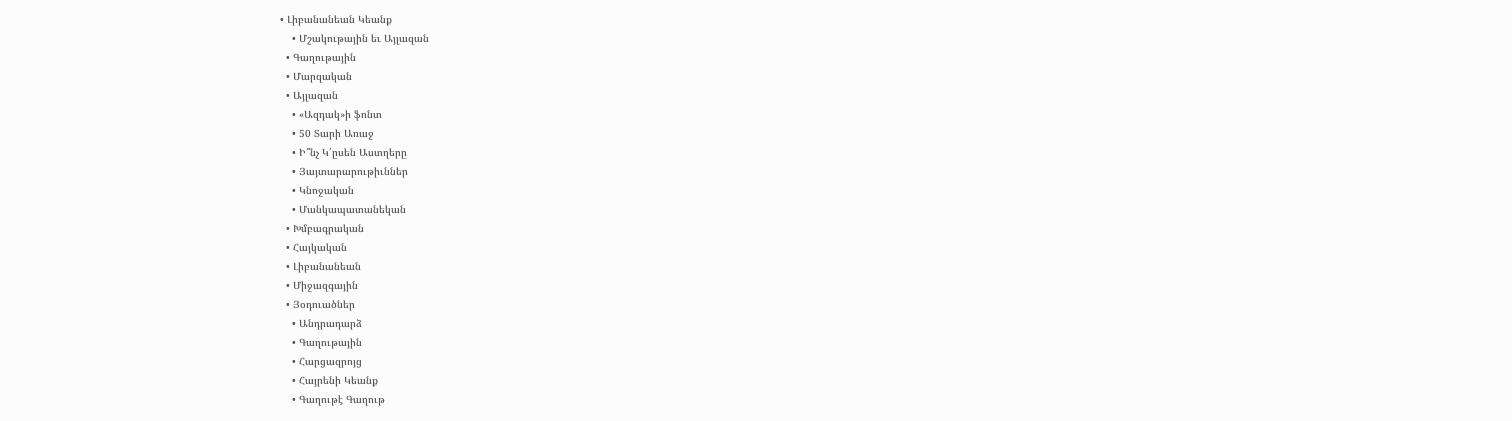• Լիբանանեան Կեանք
    • Մշակութային եւ Այլազան
  • Գաղութային
  • Մարզական
  • Այլազան
    • «Ազդակ»ի ֆոնտ
    • 50 Տարի Առաջ
    • Ի՞նչ Կ՛ըսեն Աստղերը
    • Յայտարարութիւններ
    • Կնոջական
    • Մանկապատանեկան
  • Խմբագրական
  • Հայկական
  • Լիբանանեան
  • Միջազգային
  • Յօդուածներ
    • Անդրադարձ
    • Գաղութային
    • Հարցազրոյց
    • Հայրենի Կեանք
    • Գաղութէ Գաղութ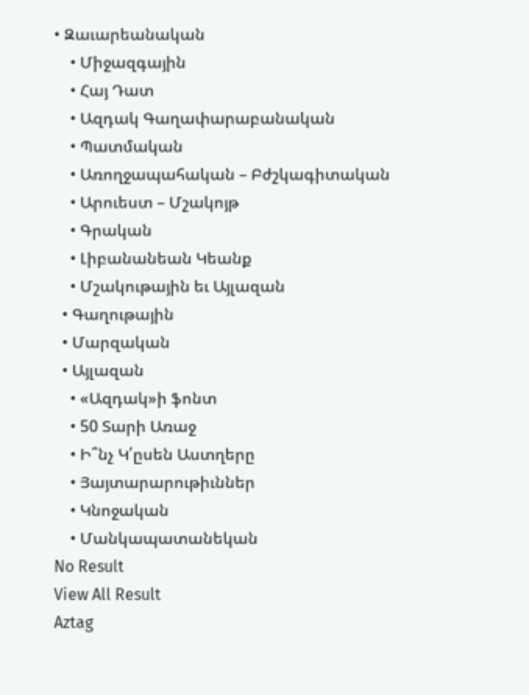• Զաւարեանական
    • Միջազգային
    • Հայ Դատ
    • Ազդակ Գաղափարաբանական
    • Պատմական
    • Առողջապահական – Բժշկագիտական
    • Արուեստ – Մշակոյթ
    • Գրական
    • Լիբանանեան Կեանք
    • Մշակութային եւ Այլազան
  • Գաղութային
  • Մարզական
  • Այլազան
    • «Ազդակ»ի ֆոնտ
    • 50 Տարի Առաջ
    • Ի՞նչ Կ՛ըսեն Աստղերը
    • Յայտարարութիւններ
    • Կնոջական
    • Մանկապատանեկան
No Result
View All Result
Aztag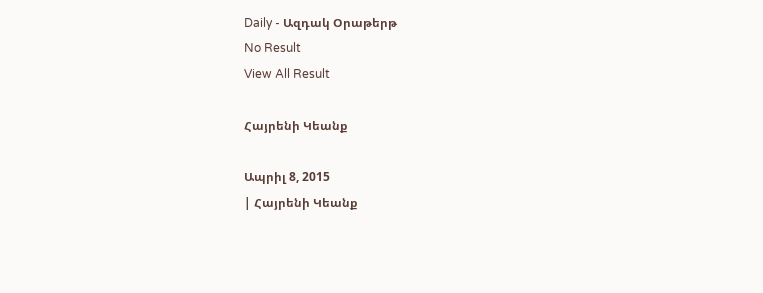Daily - Ազդակ Օրաթերթ
No Result
View All Result

Հայրենի Կեանք

Ապրիլ 8, 2015
| Հայրենի Կեանք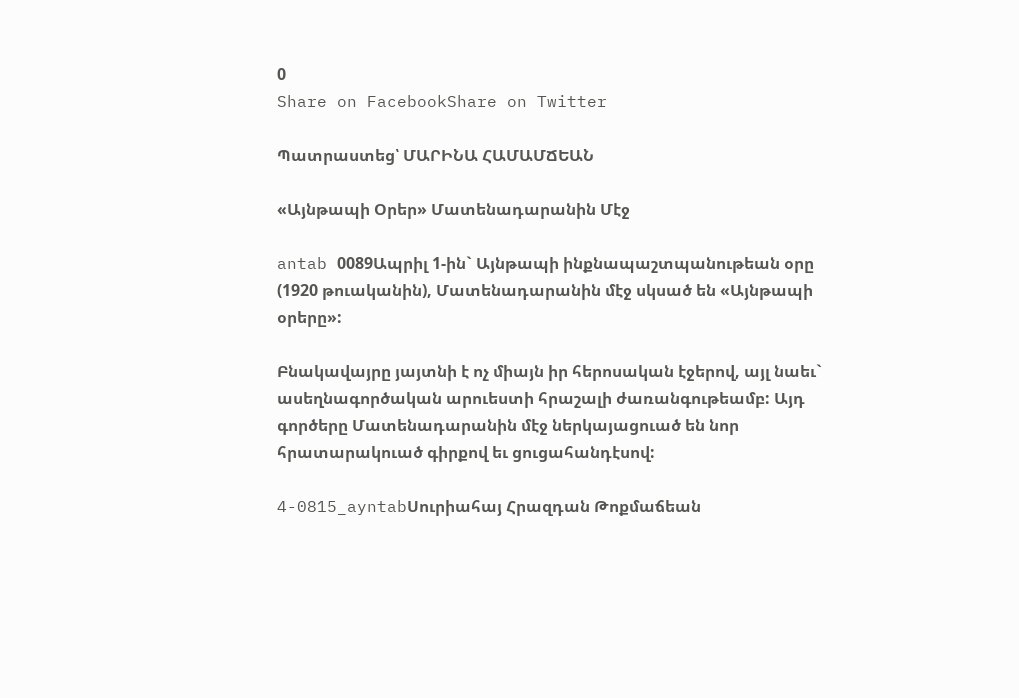0
Share on FacebookShare on Twitter

Պատրաստեց՝ ՄԱՐԻՆԱ ՀԱՄԱՄՃԵԱՆ

«Այնթապի Օրեր» Մատենադարանին Մէջ

antab 0089Ապրիլ 1-ին` Այնթապի ինքնապաշտպանութեան օրը (1920 թուականին), Մատենադարանին մէջ սկսած են «Այնթապի օրերը»:

Բնակավայրը յայտնի է ոչ միայն իր հերոսական էջերով, այլ նաեւ` ասեղնագործական արուեստի հրաշալի ժառանգութեամբ: Այդ գործերը Մատենադարանին մէջ ներկայացուած են նոր հրատարակուած գիրքով եւ ցուցահանդէսով:

4-0815_ayntabՍուրիահայ Հրազդան Թոքմաճեան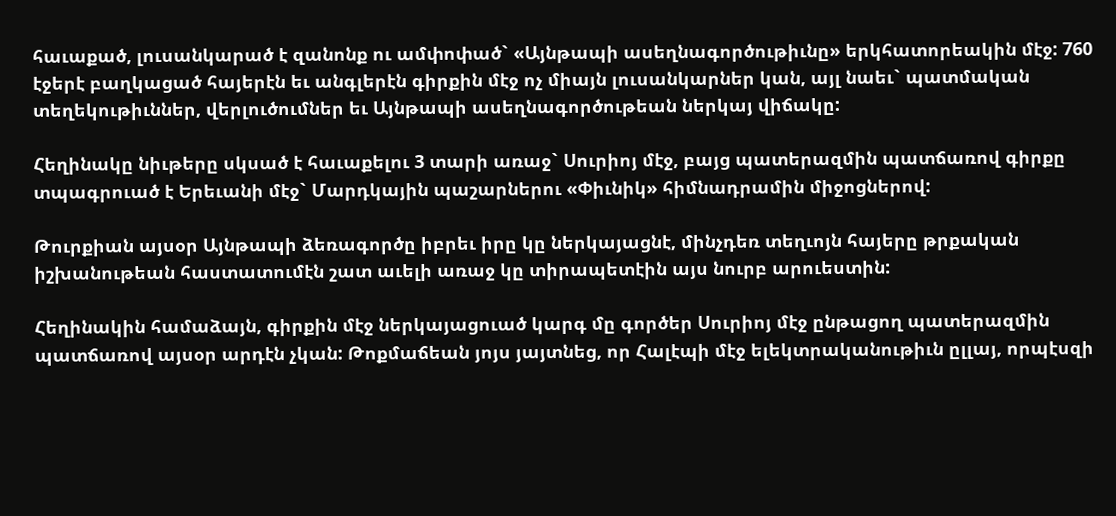հաւաքած, լուսանկարած է զանոնք ու ամփոփած` «Այնթապի ասեղնագործութիւնը» երկհատորեակին մէջ: 760 էջերէ բաղկացած հայերէն եւ անգլերէն գիրքին մէջ ոչ միայն լուսանկարներ կան, այլ նաեւ` պատմական տեղեկութիւններ, վերլուծումներ եւ Այնթապի ասեղնագործութեան ներկայ վիճակը:

Հեղինակը նիւթերը սկսած է հաւաքելու 3 տարի առաջ` Սուրիոյ մէջ, բայց պատերազմին պատճառով գիրքը տպագրուած է Երեւանի մէջ` Մարդկային պաշարներու «Փիւնիկ» հիմնադրամին միջոցներով:

Թուրքիան այսօր Այնթապի ձեռագործը իբրեւ իրը կը ներկայացնէ, մինչդեռ տեղւոյն հայերը թրքական իշխանութեան հաստատումէն շատ աւելի առաջ կը տիրապետէին այս նուրբ արուեստին:

Հեղինակին համաձայն, գիրքին մէջ ներկայացուած կարգ մը գործեր Սուրիոյ մէջ ընթացող պատերազմին պատճառով այսօր արդէն չկան: Թոքմաճեան յոյս յայտնեց, որ Հալէպի մէջ ելեկտրականութիւն ըլլայ, որպէսզի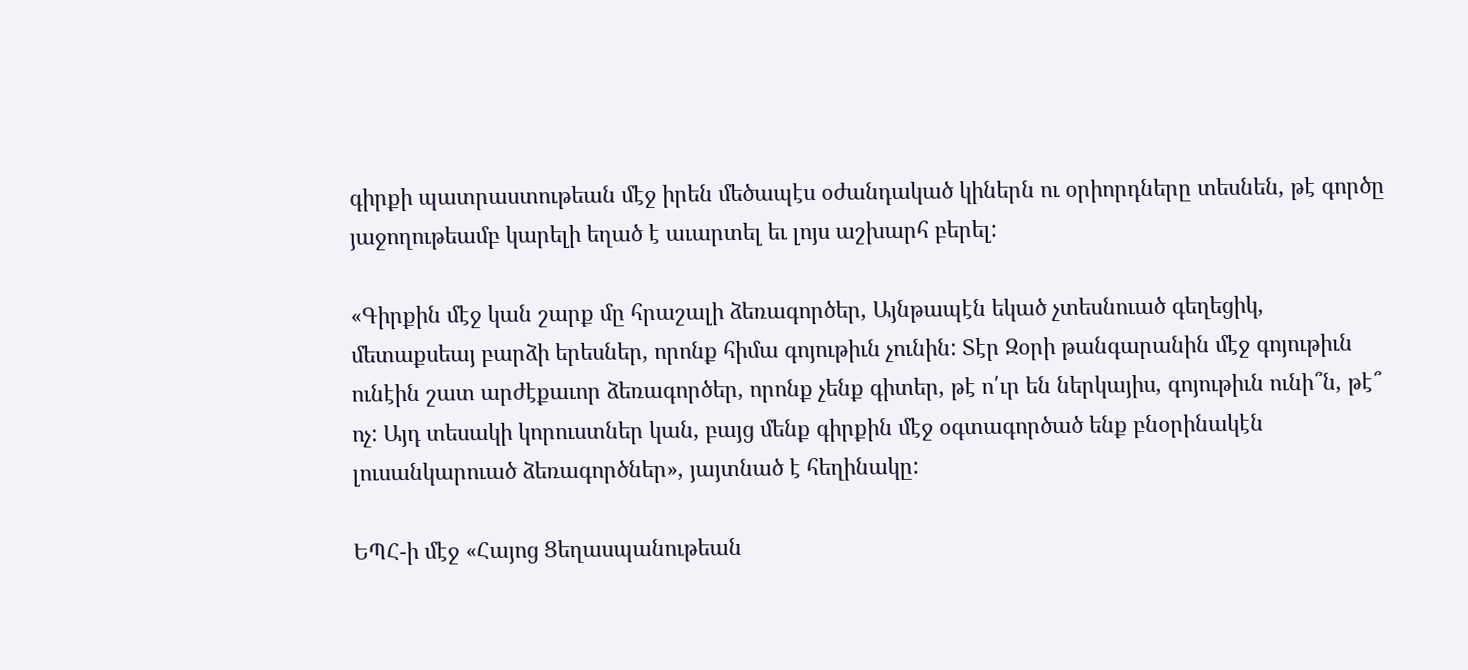գիրքի պատրաստութեան մէջ իրեն մեծապէս օժանդակած կիներն ու օրիորդները տեսնեն, թէ գործը յաջողութեամբ կարելի եղած է աւարտել եւ լոյս աշխարհ բերել:

«Գիրքին մէջ կան շարք մը հրաշալի ձեռագործեր, Այնթապէն եկած չտեսնուած գեղեցիկ, մետաքսեայ բարձի երեսներ, որոնք հիմա գոյութիւն չունին: Տէր Զօրի թանգարանին մէջ գոյութիւն ունէին շատ արժէքաւոր ձեռագործեր, որոնք չենք գիտեր, թէ ո՛ւր են ներկայիս, գոյութիւն ունի՞ն, թէ՞ ոչ: Այդ տեսակի կորուստներ կան, բայց մենք գիրքին մէջ օգտագործած ենք բնօրինակէն լուսանկարուած ձեռագործներ», յայտնած է հեղինակը:

ԵՊՀ-ի մէջ «Հայոց Ցեղասպանութեան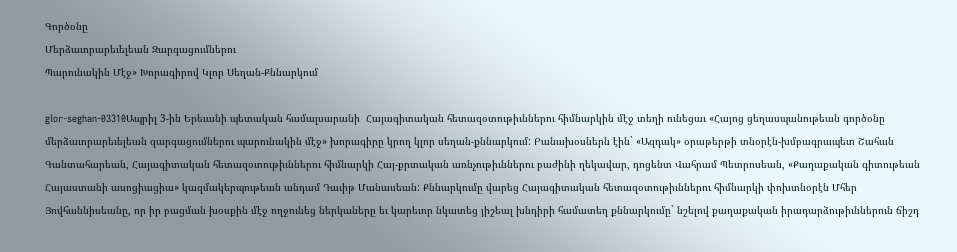Գործօնը
Մերձաւորարեւելեան Զարգացումներու
Պարունակին Մէջ» Խորագիրով Կլոր Սեղան-Քննարկում

glor-seghan-03310Ապրիլ 3-ին Երեւանի պետական համալսարանի  Հայագիտական հետազօտութիւններու հիմնարկին մէջ տեղի ունեցաւ «Հայոց ցեղասպանութեան գործօնը մերձաւորարեւելեան զարգացումներու պարունակին մէջ» խորագիրը կրող կլոր սեղան-քննարկում: Բանախօսներն էին` «Ազդակ» օրաթերթի տնօրէն-խմբագրապետ Շահան Գանտահարեան, Հայագիտական հետազօտութիւններու հիմնարկի Հայ-քրտական առնչութիւններու բաժինի ղեկավար, դոցենտ Վահրամ Պետրոսեան, «Քաղաքական գիտութեան Հայաստանի ասոցիացիա» կազմակերպութեան անդամ Դաւիթ Մանասեան: Քննարկումը վարեց Հայագիտական հետազօտութիւններու հիմնարկի փոխտնօրէն Մհեր Յովհաննիսեանը, որ իր բացման խօսքին մէջ ողջունեց ներկաները եւ կարեւոր նկատեց յիշեալ խնդիրի համատեղ քննարկումը` նշելով քաղաքական իրադարձութիւններուն ճիշդ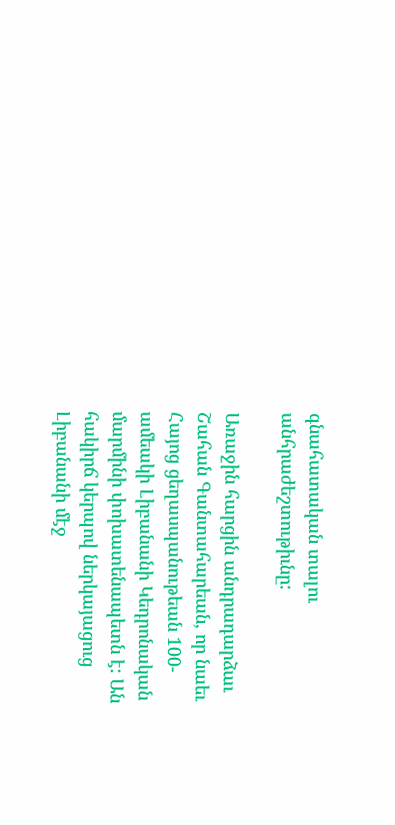գնահատական տալու անհրաժեշտութիւնը:

Առաջին հարցին անդրադարձաւ Շահան Գանտահարեան, որ նաեւ  Հայոց ցեղասպանութեան 100-ամեակի Լիբանանի Կեդրոնական մարմինի փոխատենապետն է: Ան հակիրճ կերպով ներկայացուց Լիբանանի մէջ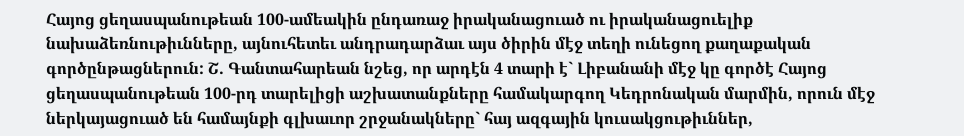Հայոց ցեղասպանութեան 100-ամեակին ընդառաջ իրականացուած ու իրականացուելիք նախաձեռնութիւնները, այնուհետեւ անդրադարձաւ այս ծիրին մէջ տեղի ունեցող քաղաքական գործընթացներուն: Շ. Գանտահարեան նշեց, որ արդէն 4 տարի է` Լիբանանի մէջ կը գործէ Հայոց ցեղասպանութեան 100-րդ տարելիցի աշխատանքները համակարգող Կեդրոնական մարմին, որուն մէջ ներկայացուած են համայնքի գլխաւոր շրջանակները` հայ ազգային կուսակցութիւններ,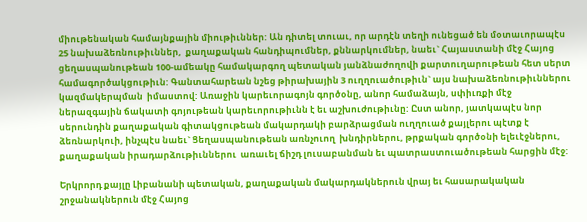միութենական համայնքային միութիւններ: Ան դիտել տուաւ, որ արդէն տեղի ունեցած են մօտաւորապէս 25 նախաձեռնութիւններ,  քաղաքական հանդիպումներ, քննարկումներ, նաեւ` Հայաստանի մէջ Հայոց ցեղասպանութեան 100-ամեակը համակարգող պետական յանձնաժողովի քարտուղարութեան հետ սերտ համագործակցութիւն: Գանտահարեան նշեց թիրախային 3 ուղղուածութիւն` այս նախաձեռնութիւններու կազմակերպման  իմաստով: Առաջին կարեւորագոյն գործօնը, անոր համաձայն, սփիւռքի մէջ ներազգային ճակատի գոյութեան կարեւորութիւնն է եւ աշխուժութիւնը: Ըստ անոր, յատկապէս նոր սերունդին քաղաքական գիտակցութեան մակարդակի բարձրացման ուղղուած քայլերու պէտք է ձեռնարկուի, ինչպէս նաեւ` Ցեղասպանութեան առնչուող  խնդիրներու, թրքական գործօնի ելեւէջներու, քաղաքական իրադարձութիւններու  առաւել ճիշդ լուսաբանման եւ պատրաստուածութեան հարցին մէջ:

Երկրորդ քայլը Լիբանանի պետական, քաղաքական մակարդակներուն վրայ եւ հասարակական շրջանակներուն մէջ Հայոց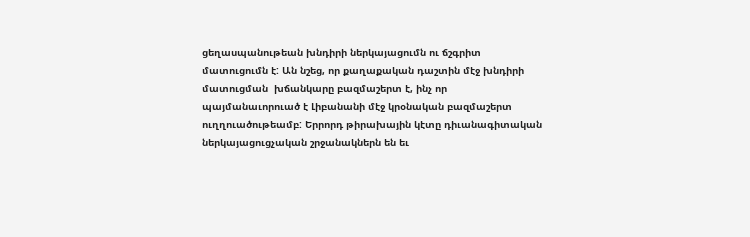ցեղասպանութեան խնդիրի ներկայացումն ու ճշգրիտ մատուցումն է: Ան նշեց, որ քաղաքական դաշտին մէջ խնդիրի մատուցման  խճանկարը բազմաշերտ է, ինչ որ պայմանաւորուած է Լիբանանի մէջ կրօնական բազմաշերտ ուղղուածութեամբ: Երրորդ թիրախային կէտը դիւանագիտական ներկայացուցչական շրջանակներն են եւ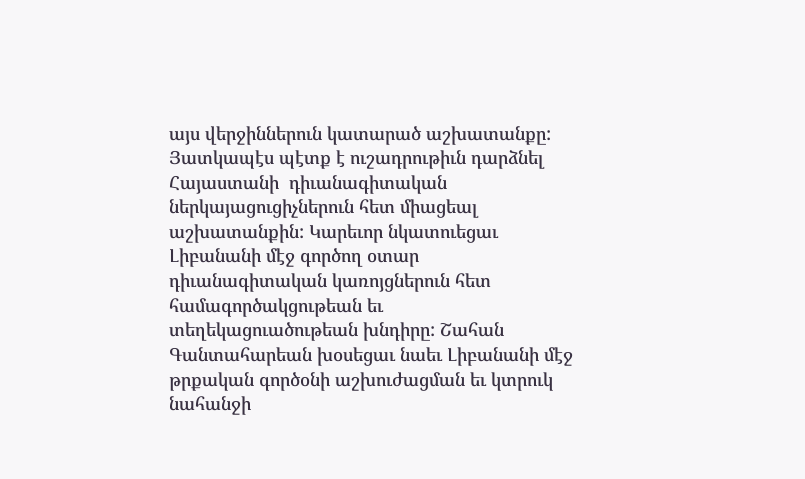այս վերջիններուն կատարած աշխատանքը: Յատկապէս պէտք է ուշադրութիւն դարձնել  Հայաստանի  դիւանագիտական ներկայացուցիչներուն հետ միացեալ աշխատանքին: Կարեւոր նկատուեցաւ Լիբանանի մէջ գործող օտար դիւանագիտական կառոյցներուն հետ համագործակցութեան եւ տեղեկացուածութեան խնդիրը: Շահան Գանտահարեան խօսեցաւ նաեւ Լիբանանի մէջ   թրքական գործօնի աշխուժացման եւ կտրուկ նահանջի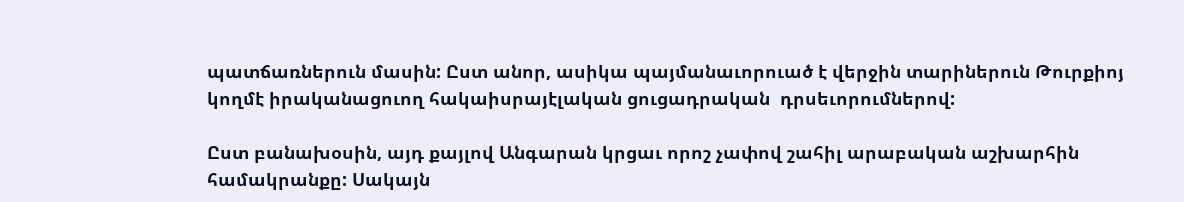պատճառներուն մասին: Ըստ անոր, ասիկա պայմանաւորուած է վերջին տարիներուն Թուրքիոյ կողմէ իրականացուող հակաիսրայէլական ցուցադրական  դրսեւորումներով:

Ըստ բանախօսին, այդ քայլով Անգարան կրցաւ որոշ չափով շահիլ արաբական աշխարհին համակրանքը: Սակայն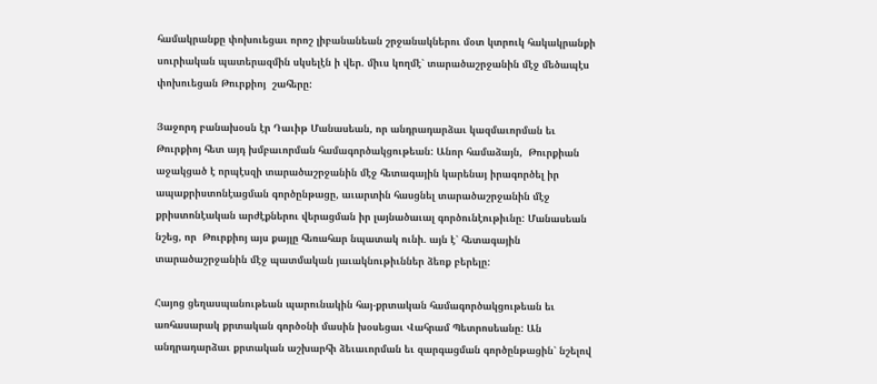համակրանքը փոխուեցաւ որոշ լիբանանեան շրջանակներու մօտ կտրուկ հակակրանքի սուրիական պատերազմին սկսելէն ի վեր. միւս կողմէ` տարածաշրջանին մէջ մեծապէս փոխուեցան Թուրքիոյ  շահերը:

Յաջորդ բանախօսն էր Դաւիթ Մանասեան, որ անդրադարձաւ կազմաւորման եւ Թուրքիոյ հետ այդ խմբաւորման համագործակցութեան: Անոր համաձայն,  Թուրքիան աջակցած է որպէսզի տարածաշրջանին մէջ հետագային կարենայ իրագործել իր ապաքրիստոնէացման գործընթացը, աւարտին հասցնել տարածաշրջանին մէջ քրիստոնէական արժէքներու վերացման իր լայնածաւալ գործունէութիւնը: Մանասեան նշեց, որ  Թուրքիոյ այս քայլը հեռահար նպատակ ունի. այն է` հետագային տարածաշրջանին մէջ պատմական յաւակնութիւններ ձեռք բերելը:

Հայոց ցեղասպանութեան պարունակին հայ-քրտական համագործակցութեան եւ առհասարակ քրտական գործօնի մասին խօսեցաւ Վահրամ Պետրոսեանը: Ան անդրադարձաւ քրտական աշխարհի ձեւաւորման եւ զարգացման գործընթացին` նշելով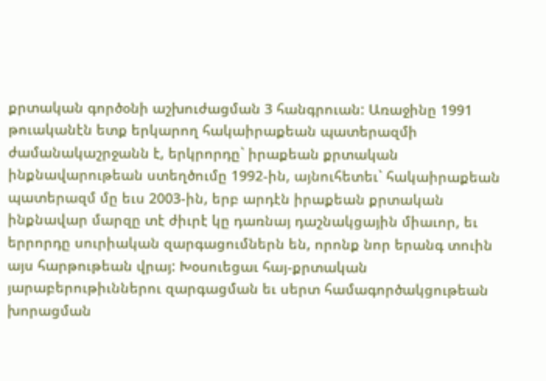քրտական գործօնի աշխուժացման 3 հանգրուան: Առաջինը 1991 թուականէն ետք երկարող հակաիրաքեան պատերազմի ժամանակաշրջանն է, երկրորդը` իրաքեան քրտական ինքնավարութեան ստեղծումը 1992-ին, այնուհետեւ` հակաիրաքեան պատերազմ մը եւս 2003-ին, երբ արդէն իրաքեան քրտական ինքնավար մարզը տէ ժիւրէ կը դառնայ դաշնակցային միաւոր, եւ երրորդը սուրիական զարգացումներն են, որոնք նոր երանգ տուին այս հարթութեան վրայ: Խօսուեցաւ հայ-քրտական յարաբերութիւններու զարգացման եւ սերտ համագործակցութեան խորացման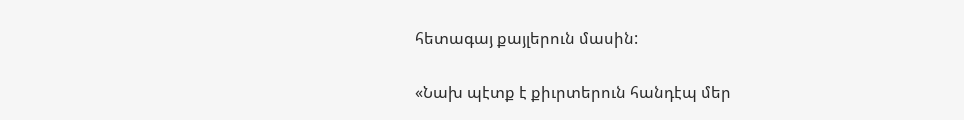հետագայ քայլերուն մասին:

«Նախ պէտք է քիւրտերուն հանդէպ մեր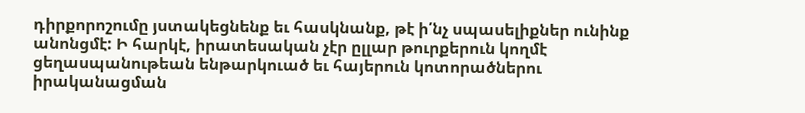դիրքորոշումը յստակեցնենք եւ հասկնանք, թէ ի՛նչ սպասելիքներ ունինք անոնցմէ: Ի հարկէ, իրատեսական չէր ըլլար թուրքերուն կողմէ ցեղասպանութեան ենթարկուած եւ հայերուն կոտորածներու իրականացման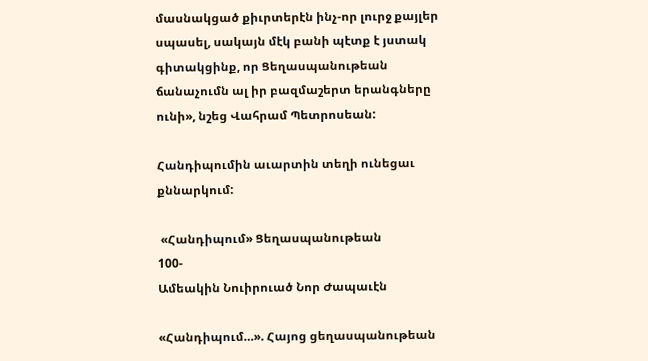մասնակցած քիւրտերէն ինչ-որ լուրջ քայլեր սպասել, սակայն մէկ բանի պէտք է յստակ գիտակցինք, որ Ցեղասպանութեան ճանաչումն ալ իր բազմաշերտ երանգները ունի», նշեց Վահրամ Պետրոսեան:

Հանդիպումին աւարտին տեղի ունեցաւ քննարկում:

 «Հանդիպում» Ցեղասպանութեան
100-
Ամեակին Նուիրուած Նոր Ժապաւէն

«Հանդիպում…». Հայոց ցեղասպանութեան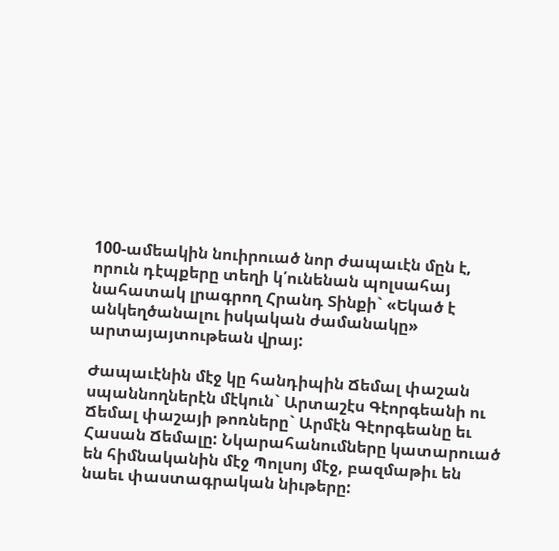100-ամեակին նուիրուած նոր ժապաւէն մըն է, որուն դէպքերը տեղի կ՛ունենան պոլսահայ նահատակ լրագրող Հրանդ Տինքի` «Եկած է անկեղծանալու իսկական ժամանակը» արտայայտութեան վրայ:

Ժապաւէնին մէջ կը հանդիպին Ճեմալ փաշան սպաննողներէն մէկուն` Արտաշէս Գէորգեանի ու Ճեմալ փաշայի թոռները` Արմէն Գէորգեանը եւ Հասան Ճեմալը: Նկարահանումները կատարուած են հիմնականին մէջ Պոլսոյ մէջ, բազմաթիւ են նաեւ փաստագրական նիւթերը: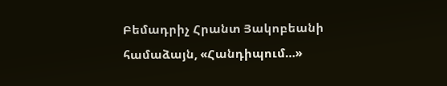Բեմադրիչ Հրանտ Յակոբեանի համաձայն, «Հանդիպում…»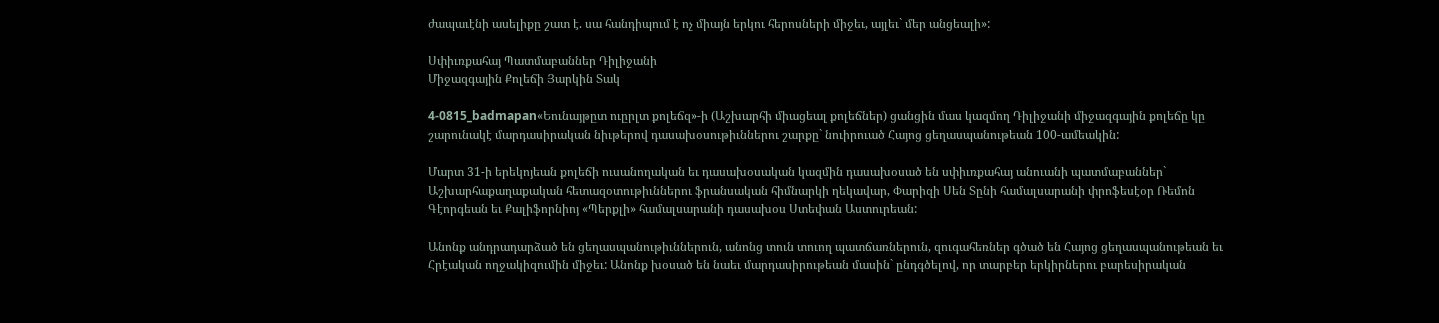ժապաւէնի ասելիքը շատ է. սա հանդիպում է ոչ միայն երկու հերոսների միջեւ, այլեւ` մեր անցեալի»:

Սփիւռքահայ Պատմաբաններ Դիլիջանի
Միջազգային Քոլեճի Յարկին Տակ

4-0815_badmapan«Եունայթըտ ուըրլտ քոլեճզ»-ի (Աշխարհի միացեալ քոլեճներ) ցանցին մաս կազմող Դիլիջանի միջազգային քոլեճը կը շարունակէ մարդասիրական նիւթերով դասախօսութիւններու շարքը` նուիրուած Հայոց ցեղասպանութեան 100-ամեակին:

Մարտ 31-ի երեկոյեան քոլեճի ուսանողական եւ դասախօսական կազմին դասախօսած են սփիւռքահայ անուանի պատմաբաններ` Աշխարհաքաղաքական հետազօտութիւններու ֆրանսական հիմնարկի ղեկավար, Փարիզի Սեն Տընի համալսարանի փրոֆեսէօր Ռեմոն Գէորգեան եւ Քալիֆորնիոյ «Պերքլի» համալսարանի դասախօս Ստեփան Աստուրեան:

Անոնք անդրադարձած են ցեղասպանութիւններուն, անոնց տուն տուող պատճառներուն, զուգահեռներ գծած են Հայոց ցեղասպանութեան եւ Հրէական ողջակիզումին միջեւ: Անոնք խօսած են նաեւ մարդասիրութեան մասին` ընդգծելով, որ տարբեր երկիրներու բարեսիրական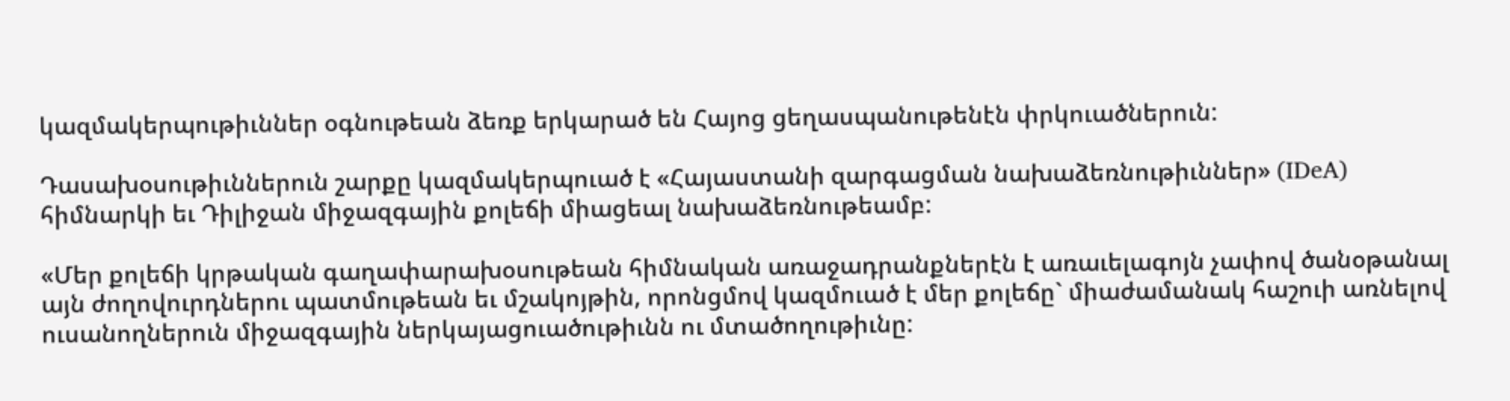կազմակերպութիւններ օգնութեան ձեռք երկարած են Հայոց ցեղասպանութենէն փրկուածներուն:

Դասախօսութիւններուն շարքը կազմակերպուած է «Հայաստանի զարգացման նախաձեռնութիւններ» (IDeA) հիմնարկի եւ Դիլիջան միջազգային քոլեճի միացեալ նախաձեռնութեամբ:

«Մեր քոլեճի կրթական գաղափարախօսութեան հիմնական առաջադրանքներէն է առաւելագոյն չափով ծանօթանալ այն ժողովուրդներու պատմութեան եւ մշակոյթին, որոնցմով կազմուած է մեր քոլեճը` միաժամանակ հաշուի առնելով ուսանողներուն միջազգային ներկայացուածութիւնն ու մտածողութիւնը: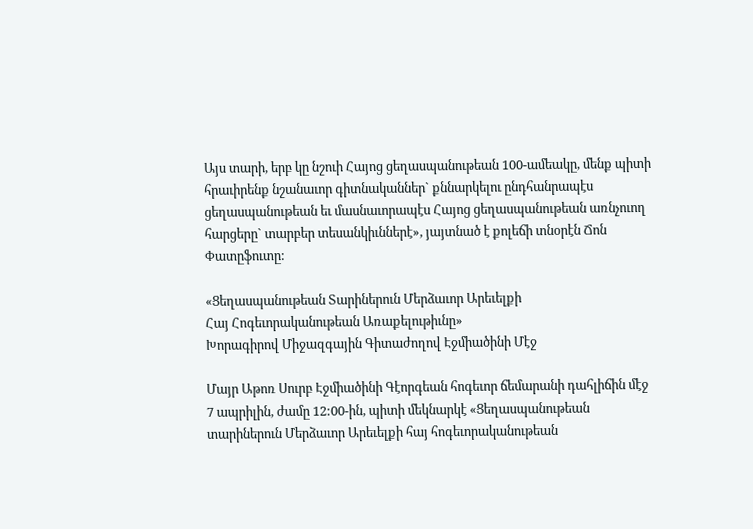Այս տարի, երբ կը նշուի Հայոց ցեղասպանութեան 100-ամեակը, մենք պիտի հրաւիրենք նշանաւոր գիտնականներ` քննարկելու ընդհանրապէս ցեղասպանութեան եւ մասնաւորապէս Հայոց ցեղասպանութեան առնչուող հարցերը` տարբեր տեսանկիւններէ», յայտնած է քոլեճի տնօրէն Ճոն Փատըֆուտը:

«Ցեղասպանութեան Տարիներուն Մերձաւոր Արեւելքի
Հայ Հոգեւորականութեան Առաքելութիւնը»
Խորագիրով Միջազգային Գիտաժողով Էջմիածինի Մէջ

Մայր Աթոռ Սուրբ Էջմիածինի Գէորգեան հոգեւոր ճեմարանի դահլիճին մէջ 7 ապրիլին, ժամը 12:00-ին, պիտի մեկնարկէ «Ցեղասպանութեան տարիներուն Մերձաւոր Արեւելքի հայ հոգեւորականութեան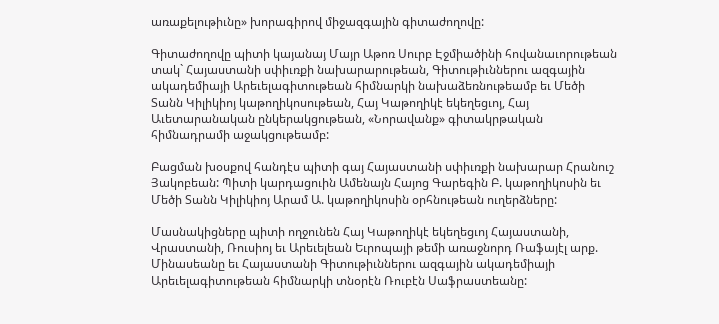առաքելութիւնը» խորագիրով միջազգային գիտաժողովը:

Գիտաժողովը պիտի կայանայ Մայր Աթոռ Սուրբ Էջմիածինի հովանաւորութեան տակ` Հայաստանի սփիւռքի նախարարութեան, Գիտութիւններու ազգային ակադեմիայի Արեւելագիտութեան հիմնարկի նախաձեռնութեամբ եւ Մեծի Տանն Կիլիկիոյ կաթողիկոսութեան, Հայ Կաթողիկէ եկեղեցւոյ, Հայ Աւետարանական ընկերակցութեան, «Նորավանք» գիտակրթական հիմնադրամի աջակցութեամբ:

Բացման խօսքով հանդէս պիտի գայ Հայաստանի սփիւռքի նախարար Հրանուշ Յակոբեան: Պիտի կարդացուին Ամենայն Հայոց Գարեգին Բ. կաթողիկոսին եւ Մեծի Տանն Կիլիկիոյ Արամ Ա. կաթողիկոսին օրհնութեան ուղերձները:

Մասնակիցները պիտի ողջունեն Հայ Կաթողիկէ եկեղեցւոյ Հայաստանի, Վրաստանի, Ռուսիոյ եւ Արեւելեան Եւրոպայի թեմի առաջնորդ Ռաֆայէլ արք. Մինասեանը եւ Հայաստանի Գիտութիւններու ազգային ակադեմիայի Արեւելագիտութեան հիմնարկի տնօրէն Ռուբէն Սաֆրաստեանը: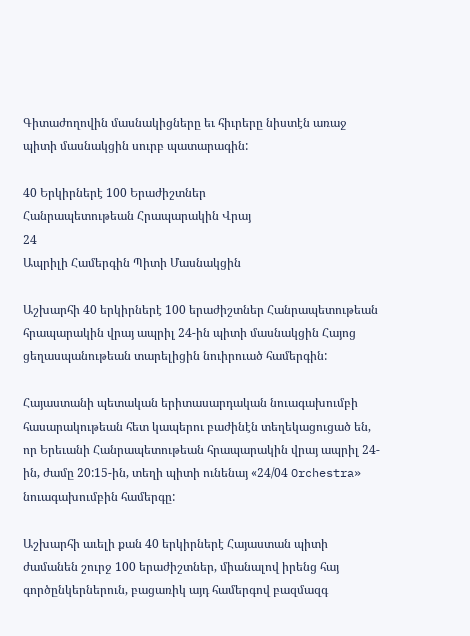Գիտաժողովին մասնակիցները եւ հիւրերը նիստէն առաջ պիտի մասնակցին սուրբ պատարագին:

40 Երկիրներէ 100 Երաժիշտներ
Հանրապետութեան Հրապարակին Վրայ
24
Ապրիլի Համերգին Պիտի Մասնակցին

Աշխարհի 40 երկիրներէ 100 երաժիշտներ Հանրապետութեան հրապարակին վրայ ապրիլ 24-ին պիտի մասնակցին Հայոց ցեղասպանութեան տարելիցին նուիրուած համերգին:

Հայաստանի պետական երիտասարդական նուագախումբի հասարակութեան հետ կապերու բաժինէն տեղեկացուցած են, որ Երեւանի Հանրապետութեան հրապարակին վրայ ապրիլ 24-ին, ժամը 20:15-ին, տեղի պիտի ունենայ «24/04 Orchestra» նուագախումբին համերգը:

Աշխարհի աւելի քան 40 երկիրներէ Հայաստան պիտի ժամանեն շուրջ 100 երաժիշտներ, միանալով իրենց հայ գործընկերներուն, բացառիկ այդ համերգով բազմազգ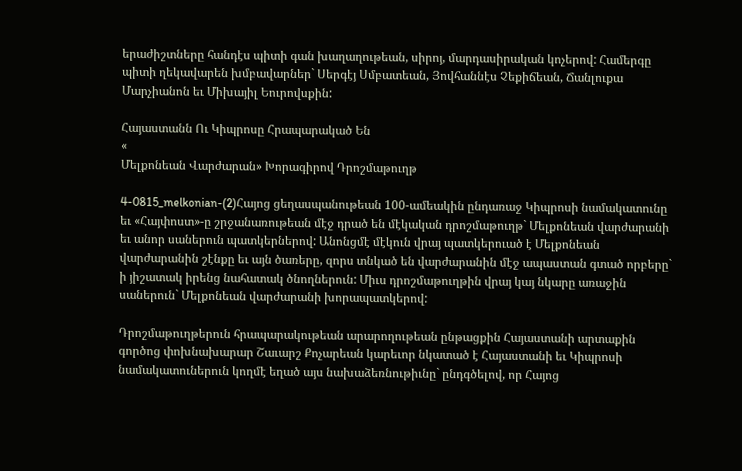երաժիշտները հանդէս պիտի գան խաղաղութեան, սիրոյ, մարդասիրական կոչերով: Համերգը պիտի ղեկավարեն խմբավարներ` Սերգէյ Սմբատեան, Յովհաննէս Չեքիճեան, Ճանլուքա Մարչիանոն եւ Միխայիլ Եուրովսքին:

Հայաստանն Ու Կիպրոսը Հրապարակած Են
«
Մելքոնեան Վարժարան» Խորագիրով Դրոշմաթուղթ

4-0815_melkonian-(2)Հայոց ցեղասպանութեան 100-ամեակին ընդառաջ Կիպրոսի նամակատունը եւ «Հայփոստ»-ը շրջանառութեան մէջ դրած են մէկական դրոշմաթուղթ` Մելքոնեան վարժարանի եւ անոր սաներուն պատկերներով: Անոնցմէ մէկուն վրայ պատկերուած է Մելքոնեան վարժարանին շէնքը եւ այն ծառերը, զորս տնկած են վարժարանին մէջ ապաստան գտած որբերը` ի յիշատակ իրենց նահատակ ծնողներուն: Միւս դրոշմաթուղթին վրայ կայ նկարը առաջին սաներուն` Մելքոնեան վարժարանի խորապատկերով:

Դրոշմաթուղթերուն հրապարակութեան արարողութեան ընթացքին Հայաստանի արտաքին գործոց փոխնախարար Շաւարշ Քոչարեան կարեւոր նկատած է Հայաստանի եւ Կիպրոսի նամակատուներուն կողմէ եղած այս նախաձեռնութիւնը` ընդգծելով, որ Հայոց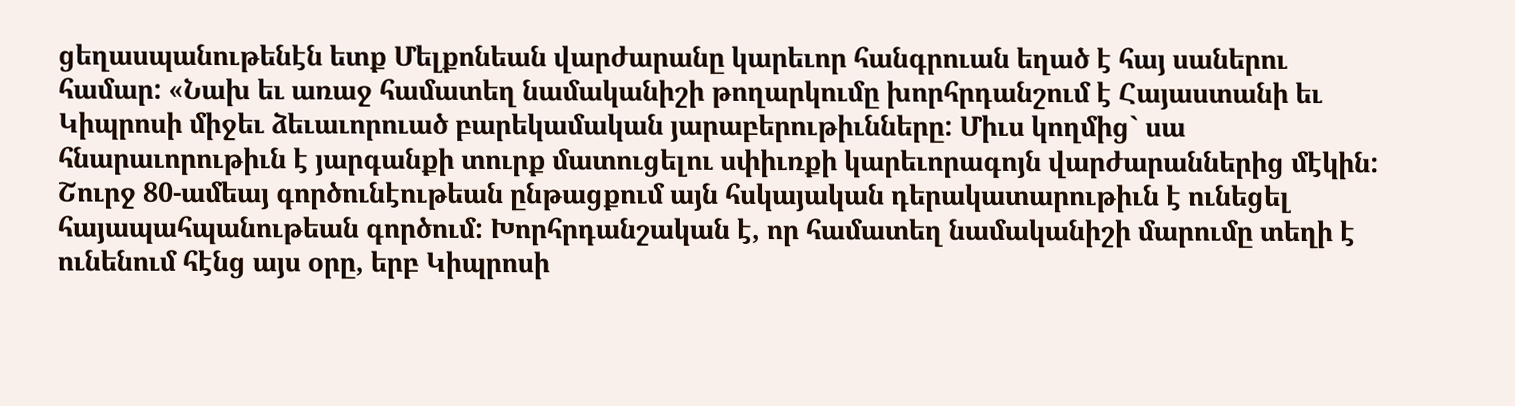ցեղասպանութենէն ետք Մելքոնեան վարժարանը կարեւոր հանգրուան եղած է հայ սաներու համար: «Նախ եւ առաջ համատեղ նամականիշի թողարկումը խորհրդանշում է Հայաստանի եւ Կիպրոսի միջեւ ձեւաւորուած բարեկամական յարաբերութիւնները: Միւս կողմից` սա հնարաւորութիւն է յարգանքի տուրք մատուցելու սփիւռքի կարեւորագոյն վարժարաններից մէկին: Շուրջ 80-ամեայ գործունէութեան ընթացքում այն հսկայական դերակատարութիւն է ունեցել հայապահպանութեան գործում: Խորհրդանշական է, որ համատեղ նամականիշի մարումը տեղի է ունենում հէնց այս օրը, երբ Կիպրոսի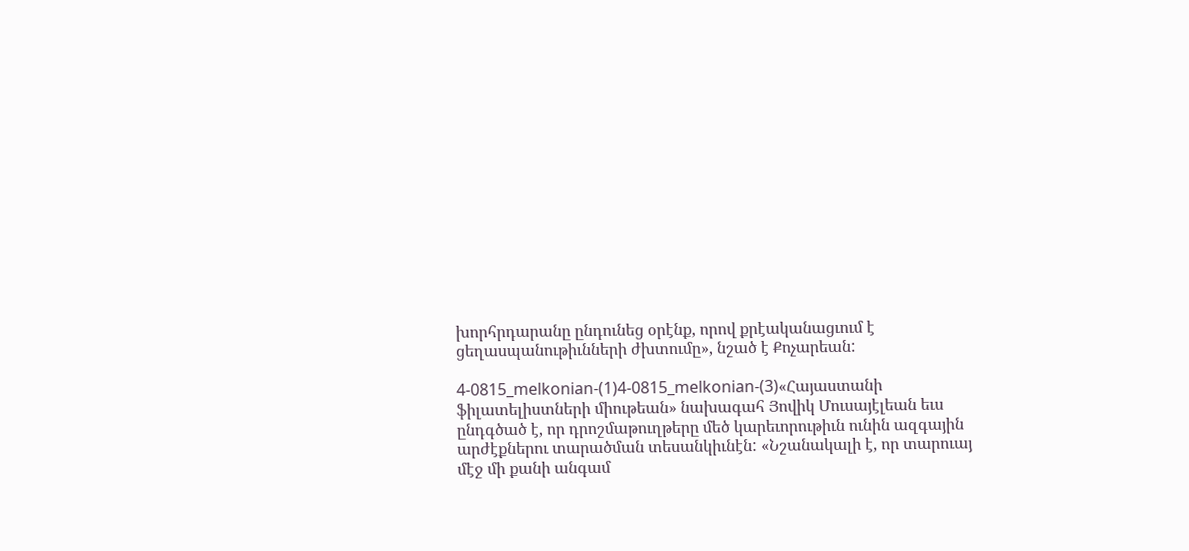խորհրդարանը ընդունեց օրէնք, որով քրէականացւում է ցեղասպանութիւնների ժխտումը», նշած է Քոչարեան:

4-0815_melkonian-(1)4-0815_melkonian-(3)«Հայաստանի ֆիլատելիստների միութեան» նախագահ Յովիկ Մուսայէլեան եւս ընդգծած է, որ դրոշմաթուղթերը մեծ կարեւորութիւն ունին ազգային արժէքներու տարածման տեսանկիւնէն: «Նշանակալի է, որ տարուայ մէջ մի քանի անգամ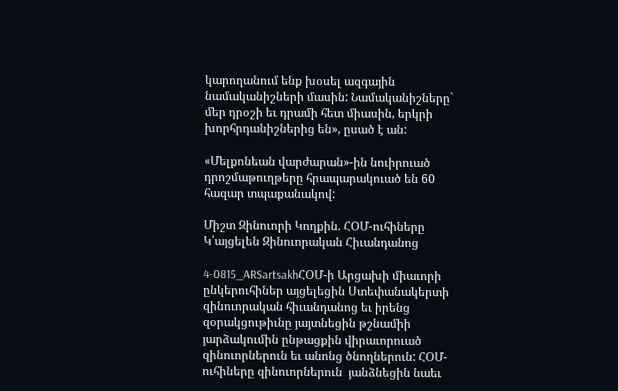կարողանում ենք խօսել ազգային նամականիշների մասին: Նամականիշները` մեր դրօշի եւ դրամի հետ միասին, երկրի խորհրդանիշներից են», ըսած է ան:

«Մելքոնեան վարժարան»-ին նուիրուած դրոշմաթուղթերը հրապարակուած են 60 հազար տպաքանակով:

Միշտ Զինուորի Կողքին. ՀՕՄ-ուհիները
Կ՛այցելեն Զինուորական Հիւանդանոց

4-0815_ARSartsakhՀՕՄ-ի Արցախի միաւորի ընկերուհիներ այցելեցին Ստեփանակերտի զինուորական հիւանդանոց եւ իրենց զօրակցութիւնը յայտնեցին թշնամիի յարձակումին ընթացքին վիրաւորուած զինուորներուն եւ անոնց ծնողներուն: ՀՕՄ-ուհիները զինուորներուն  յանձնեցին նաեւ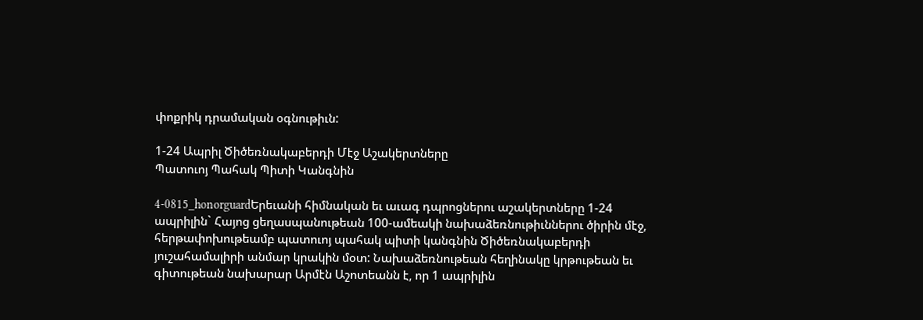փոքրիկ դրամական օգնութիւն:

1-24 Ապրիլ Ծիծեռնակաբերդի Մէջ Աշակերտները
Պատուոյ Պահակ Պիտի Կանգնին

4-0815_honorguardԵրեւանի հիմնական եւ աւագ դպրոցներու աշակերտները 1-24 ապրիլին` Հայոց ցեղասպանութեան 100-ամեակի նախաձեռնութիւններու ծիրին մէջ, հերթափոխութեամբ պատուոյ պահակ պիտի կանգնին Ծիծեռնակաբերդի յուշահամալիրի անմար կրակին մօտ: Նախաձեռնութեան հեղինակը կրթութեան եւ գիտութեան նախարար Արմէն Աշոտեանն է, որ 1 ապրիլին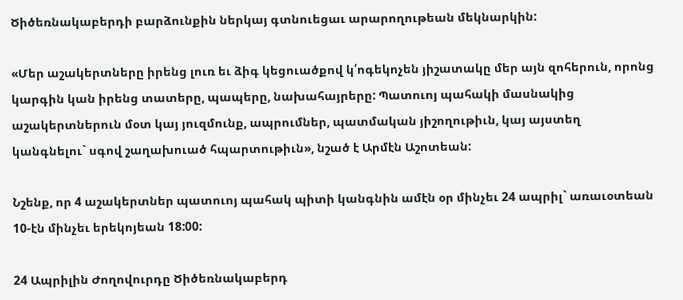Ծիծեռնակաբերդի բարձունքին ներկայ գտնուեցաւ արարողութեան մեկնարկին:

«Մեր աշակերտները իրենց լուռ եւ ձիգ կեցուածքով կ՛ոգեկոչեն յիշատակը մեր այն զոհերուն, որոնց կարգին կան իրենց տատերը, պապերը, նախահայրերը: Պատուոյ պահակի մասնակից աշակերտներուն մօտ կայ յուզմունք, ապրումներ, պատմական յիշողութիւն, կայ այստեղ կանգնելու` սգով շաղախուած հպարտութիւն», նշած է Արմէն Աշոտեան:

Նշենք, որ 4 աշակերտներ պատուոյ պահակ պիտի կանգնին ամէն օր մինչեւ 24 ապրիլ` առաւօտեան 10-էն մինչեւ երեկոյեան 18:00:

24 Ապրիլին Ժողովուրդը Ծիծեռնակաբերդ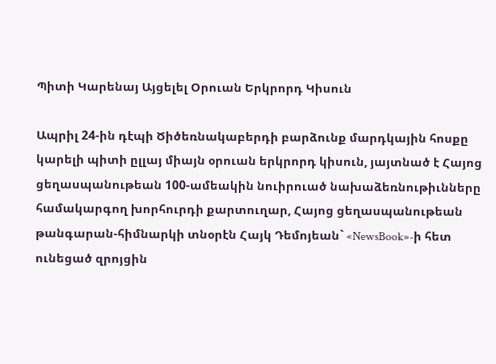Պիտի Կարենայ Այցելել Օրուան Երկրորդ Կիսուն

Ապրիլ 24-ին դէպի Ծիծեռնակաբերդի բարձունք մարդկային հոսքը կարելի պիտի ըլլայ միայն օրուան երկրորդ կիսուն, յայտնած է Հայոց ցեղասպանութեան 100-ամեակին նուիրուած նախաձեռնութիւնները համակարգող խորհուրդի քարտուղար, Հայոց ցեղասպանութեան թանգարան-հիմնարկի տնօրէն Հայկ Դեմոյեան` «NewsBook»-ի հետ ունեցած զրոյցին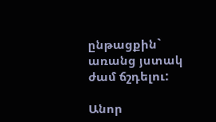ընթացքին` առանց յստակ ժամ ճշդելու:

Անոր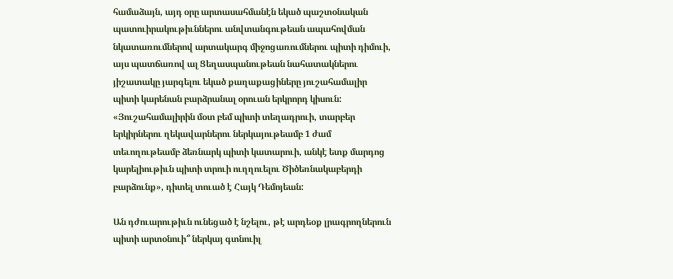համաձայն, այդ օրը արտասահմանէն եկած պաշտօնական պատուիրակութիւններու անվտանգութեան ապահովման նկատառումներով արտակարգ միջոցառումներու պիտի դիմուի, այս պատճառով ալ Ցեղասպանութեան նահատակներու յիշատակը յարգելու եկած քաղաքացիները յուշահամալիր պիտի կարենան բարձրանալ օրուան երկրորդ կիսուն: «Յուշահամալիրին մօտ բեմ պիտի տեղադրուի, տարբեր երկիրներու ղեկավարներու ներկայութեամբ 1 ժամ տեւողութեամբ ձեռնարկ պիտի կատարուի, անկէ ետք մարդոց կարելիութիւն պիտի տրուի ուղղուելու Ծիծեռնակաբերդի բարձունք», դիտել տուած է Հայկ Դեմոյեան:

Ան դժուարութիւն ունեցած է նշելու, թէ արդեօք լրագրողներուն պիտի արտօնուի՞ ներկայ գտնուիլ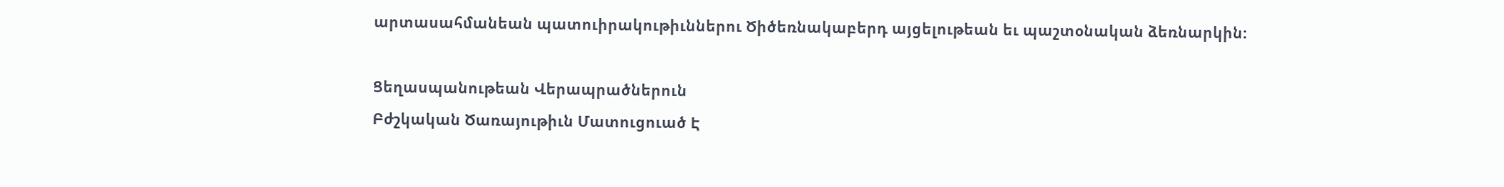արտասահմանեան պատուիրակութիւններու Ծիծեռնակաբերդ այցելութեան եւ պաշտօնական ձեռնարկին:

Ցեղասպանութեան Վերապրածներուն
Բժշկական Ծառայութիւն Մատուցուած Է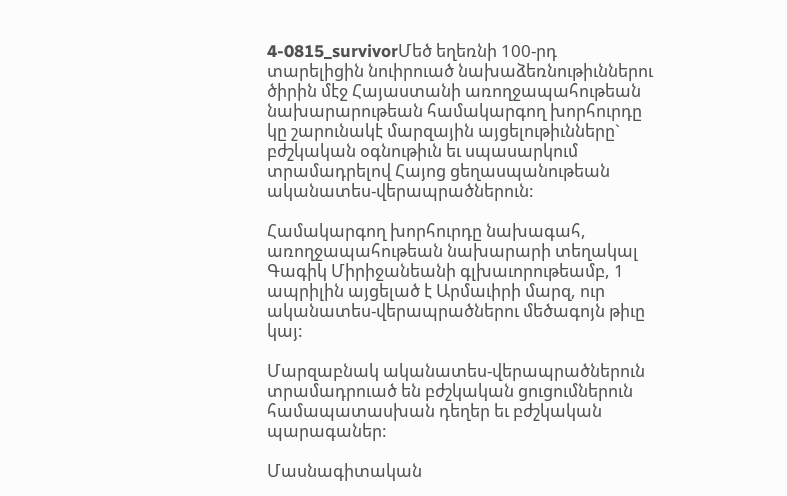4-0815_survivorՄեծ եղեռնի 100-րդ տարելիցին նուիրուած նախաձեռնութիւններու ծիրին մէջ Հայաստանի առողջապահութեան նախարարութեան համակարգող խորհուրդը կը շարունակէ մարզային այցելութիւնները` բժշկական օգնութիւն եւ սպասարկում տրամադրելով Հայոց ցեղասպանութեան ականատես-վերապրածներուն:

Համակարգող խորհուրդը նախագահ, առողջապահութեան նախարարի տեղակալ Գագիկ Միրիջանեանի գլխաւորութեամբ, 1 ապրիլին այցելած է Արմաւիրի մարզ, ուր ականատես-վերապրածներու մեծագոյն թիւը կայ:

Մարզաբնակ ականատես-վերապրածներուն տրամադրուած են բժշկական ցուցումներուն համապատասխան դեղեր եւ բժշկական պարագաներ:

Մասնագիտական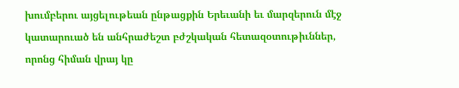խումբերու այցելութեան ընթացքին Երեւանի եւ մարզերուն մէջ կատարուած են անհրաժեշտ բժշկական հետազօտութիւններ, որոնց հիման վրայ կը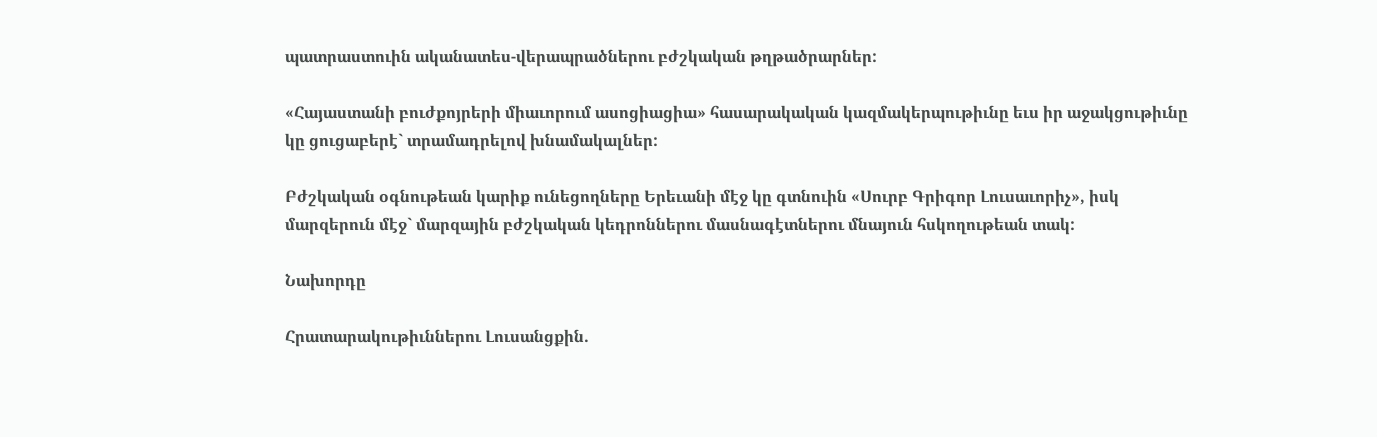պատրաստուին ականատես-վերապրածներու բժշկական թղթածրարներ:

«Հայաստանի բուժքոյրերի միաւորում ասոցիացիա» հասարակական կազմակերպութիւնը եւս իր աջակցութիւնը կը ցուցաբերէ` տրամադրելով խնամակալներ:

Բժշկական օգնութեան կարիք ունեցողները Երեւանի մէջ կը գտնուին «Սուրբ Գրիգոր Լուսաւորիչ», իսկ մարզերուն մէջ` մարզային բժշկական կեդրոններու մասնագէտներու մնայուն հսկողութեան տակ:

Նախորդը

Հրատարակութիւններու Լուսանցքին.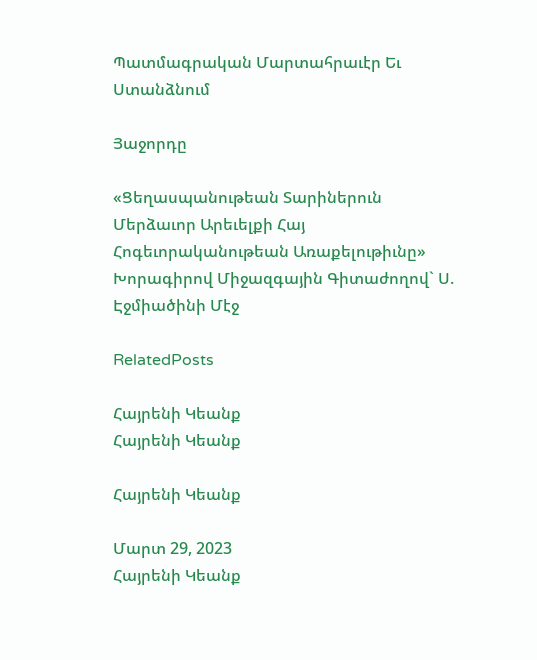Պատմագրական Մարտահրաւէր Եւ Ստանձնում

Յաջորդը

«Ցեղասպանութեան Տարիներուն Մերձաւոր Արեւելքի Հայ Հոգեւորականութեան Առաքելութիւնը» Խորագիրով Միջազգային Գիտաժողով` Ս. Էջմիածինի Մէջ

RelatedPosts

Հայրենի Կեանք
Հայրենի Կեանք

Հայրենի Կեանք

Մարտ 29, 2023
Հայրենի Կեանք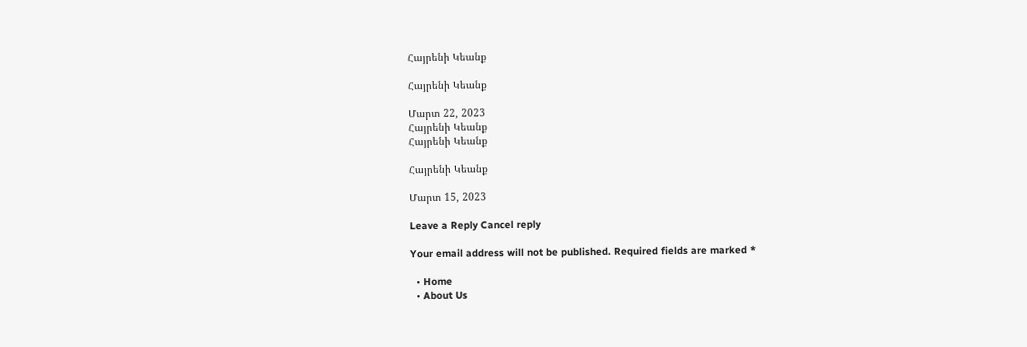Հայրենի Կեանք

Հայրենի Կեանք

Մարտ 22, 2023
Հայրենի Կեանք
Հայրենի Կեանք

Հայրենի Կեանք

Մարտ 15, 2023

Leave a Reply Cancel reply

Your email address will not be published. Required fields are marked *

  • Home
  • About Us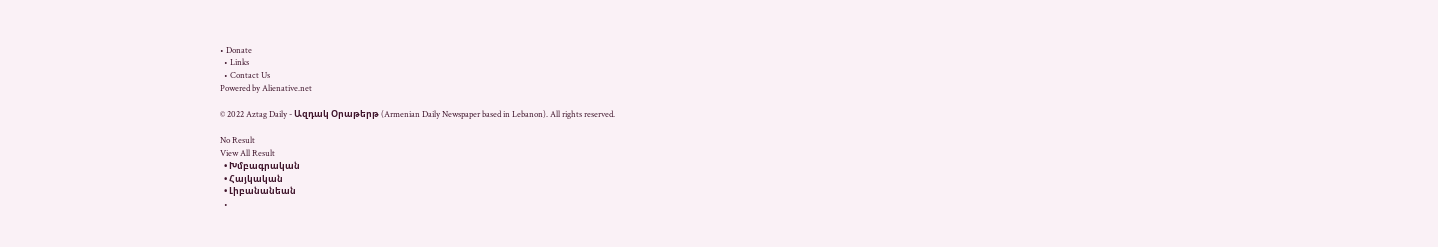• Donate
  • Links
  • Contact Us
Powered by Alienative.net

© 2022 Aztag Daily - Ազդակ Օրաթերթ (Armenian Daily Newspaper based in Lebanon). All rights reserved.

No Result
View All Result
  • Խմբագրական
  • Հայկական
  • Լիբանանեան
  •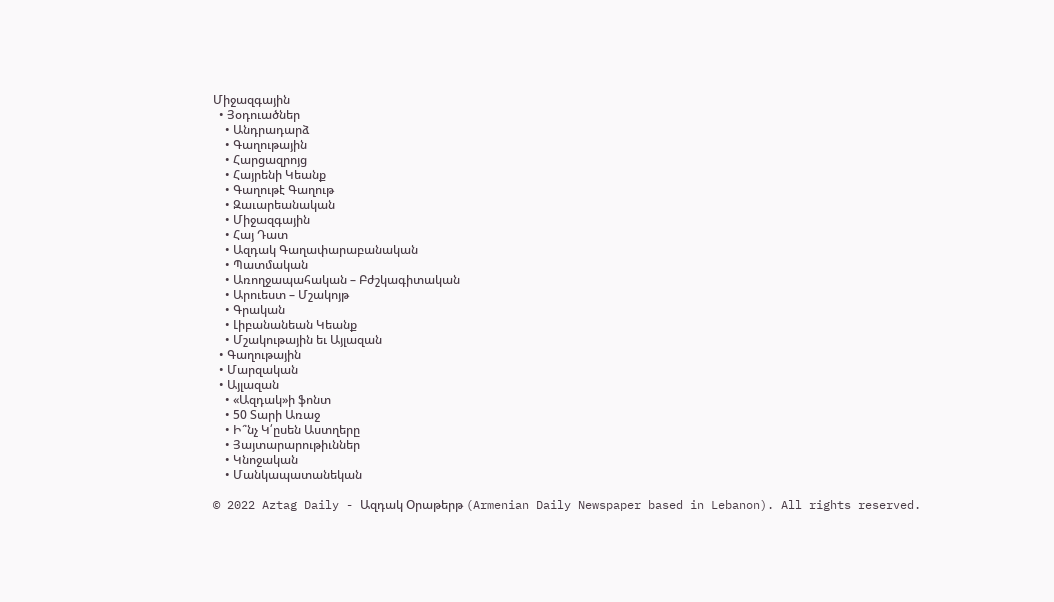Միջազգային
  • Յօդուածներ
    • Անդրադարձ
    • Գաղութային
    • Հարցազրոյց
    • Հայրենի Կեանք
    • Գաղութէ Գաղութ
    • Զաւարեանական
    • Միջազգային
    • Հայ Դատ
    • Ազդակ Գաղափարաբանական
    • Պատմական
    • Առողջապահական – Բժշկագիտական
    • Արուեստ – Մշակոյթ
    • Գրական
    • Լիբանանեան Կեանք
    • Մշակութային եւ Այլազան
  • Գաղութային
  • Մարզական
  • Այլազան
    • «Ազդակ»ի ֆոնտ
    • 50 Տարի Առաջ
    • Ի՞նչ Կ՛ըսեն Աստղերը
    • Յայտարարութիւններ
    • Կնոջական
    • Մանկապատանեկան

© 2022 Aztag Daily - Ազդակ Օրաթերթ (Armenian Daily Newspaper based in Lebanon). All rights reserved.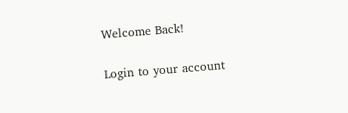Welcome Back!

Login to your account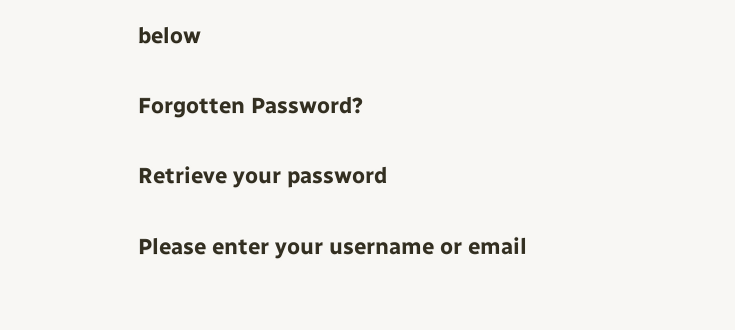below

Forgotten Password?

Retrieve your password

Please enter your username or email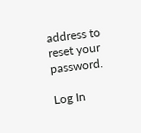address to reset your password.

Log In